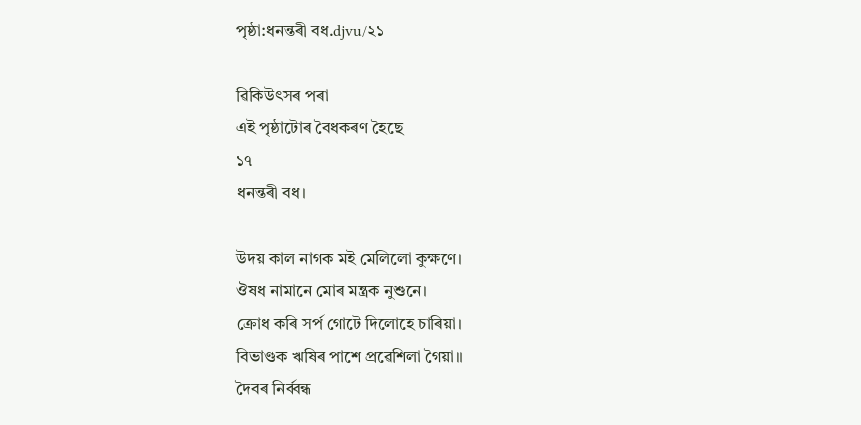পৃষ্ঠা:ধনন্তৰী বধ.djvu/২১

ৱিকিউৎসৰ পৰা
এই পৃষ্ঠাটোৰ বৈধকৰণ হৈছে
১৭
ধনন্তৰী বধ।

উদয় কাল নাগক মই মেলিলো কুক্ষণে।
ঔষধ নামানে মোৰ মন্ত্ৰক নুশুনে।
ক্ৰোধ কৰি সৰ্প গোটে দিলোহে চাৰিয়া।
বিভাণ্ডক ঋষিৰ পাশে প্ৰৱেশিলা গৈয়া॥
দৈবৰ নিৰ্ব্বন্ধ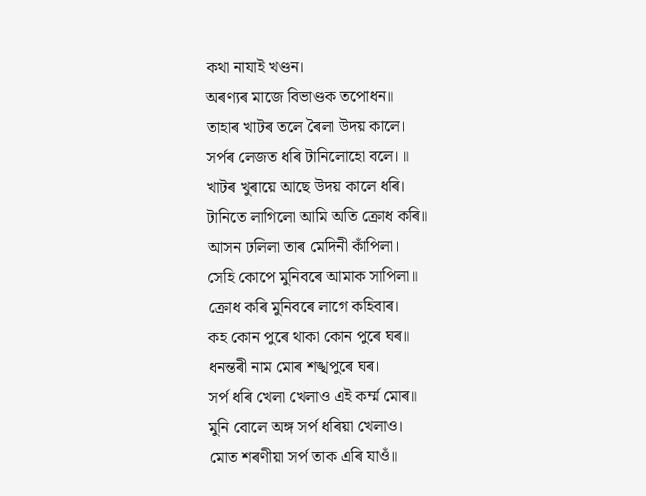কথা নাযাই খণ্ডন।
অৰণ্যৰ মাজে বিভাণ্ডক তপোধন॥
তাহাৰ খাটৰ তলে ৰৈলা উদয় কালে।
সৰ্পৰ লেজত ধৰি টানিলোহো বলে।॥
খাটৰ খুৰায়ে আছে উদয় কালে ধৰি।
টানিতে লাগিলো আমি অতি ক্ৰোধ কৰি॥
আসন ঢলিলা তাৰ মেদিনী কাঁপিলা।
সেহি কোপে মুনিবৰে আমাক সাপিলা॥
ক্ৰোধ কৰি মুনিবৰে লাগে কহিবাৰ।
কহ কোন পুৰে থাকা কোন পুৰে ঘৰ॥
ধনন্তৰী নাম মোৰ শঙ্খপুৰে ঘৰ।
সৰ্প ধৰি খেলা খেলাও এই কৰ্ম্ম মোৰ॥
মুনি বোলে অঙ্গ সৰ্প ধৰিয়া খেলাও।
মোত শৰণীয়া সৰ্প তাক এৰি যাওঁ॥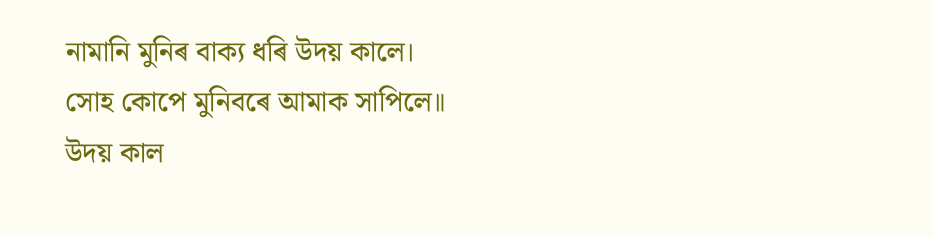নামানি মুনিৰ বাক্য ধৰি উদয় কালে।
সোহ কোপে মুনিবৰে আমাক সাপিলে॥
উদয় কাল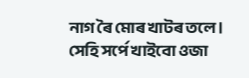নাগ ৰৈ মোৰ খাটৰ তলে।
সেহি সৰ্পে খাইবো ওজা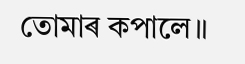তোমাৰ কপালে॥